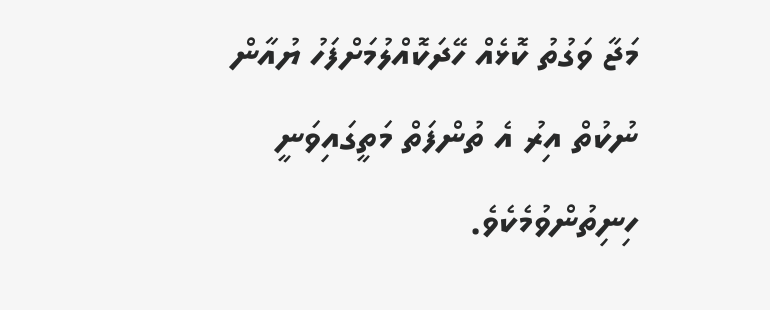މަޖާ ވަގުތު ކޮޅެއް ހޭދަކޮއްލުމަށްފަހު ޔުއާން ނުކުތް އިރު އެ ތުންފަތް މަތީގައިވަނީ ހިނިތުންވުމެކެވެ.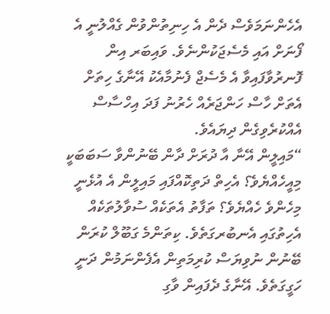އެހެންނަމަވެސް ދެން އެ ހިނިތުންވުން ގެއްލުނީ އެ ފޯނަށް އައި މެސެޖަކުންނެވެ. ވައިބަރ އިން ފޮނރުވާފައިވާ އެ މެސެޖް ފެނުމާއެކު އޭނާގެ ހިތަށް އެތަށް ހާސް ހަންޖަރެއް ހެރުނު ފަދަ އިހްސާސް އެއްކުރެވިގެން ދިޔައެވެ.
“މައިލީން އޭނާ އާ ދުރަށް ދާން ބޭނުންވާ ސަބަބަކީ މިއީހެއްޔެވެ؟ އެހިތް ދަތިކޮއްފައި މައިލީން އެ އުޅެނީ މިހެންވެ ހެއްޔެވެ؟ ތަފާތު އެތަކެއް ސުވާލުތަކެއް އެހިތުގައި އެނބުރގަތެވެ. ކިތަންމެ ގަބޫލް ކުރަން ބޭނުން ނުވިޔަސް ކުރިމަތިން އެފެންނަމުން ދަނީ ހަގީގަތެވެ. އޭނާގެ ދެފައިން ވާގި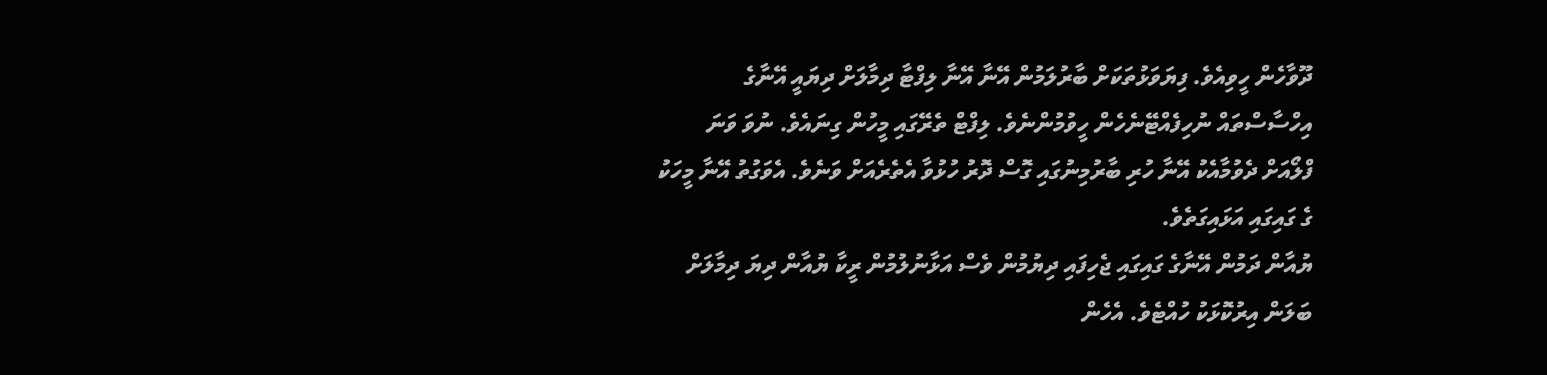ދޫވާހެން ހީވިއެވެ. ފިޔަވަޅުތަކަށް ބާރުލަމުން އޭނާ އޭނާ ލިފްޓާ ދިމާލަށް ދިޔައީ އޭނާގެ އިހްސާސްތައް ނުހިފެއްޓޭނެހެން ހީވުމުންނެވެ. ލިފްޓް ތެރޭގައި މީހުން ގިނައެވެ. ނުވަ ވަނަ ފްލޯއަށް ދެވުމާއެކު އޭނާ ހުރި ބާރުމިނުގައި ގޮސް ދޮރު ހުޅުވާ އެތެރެއަށް ވަނެވެ. އެވަގުތު އޭނާ މީހަކު ގެ ގައިގައި އަޅައިގަތެވެ.
ޔުއާން ދަމުން އޭނާގެ ގައިގައި ޖެހިފައި ދިޔުމުން ވެސް އަޅާނުލުމުން ރީކާ ޔުއާން ދިޔަ ދިމާލަށް ބަލަން އިރުކޮޅަކު ހުއްޓެވެ. އެހެން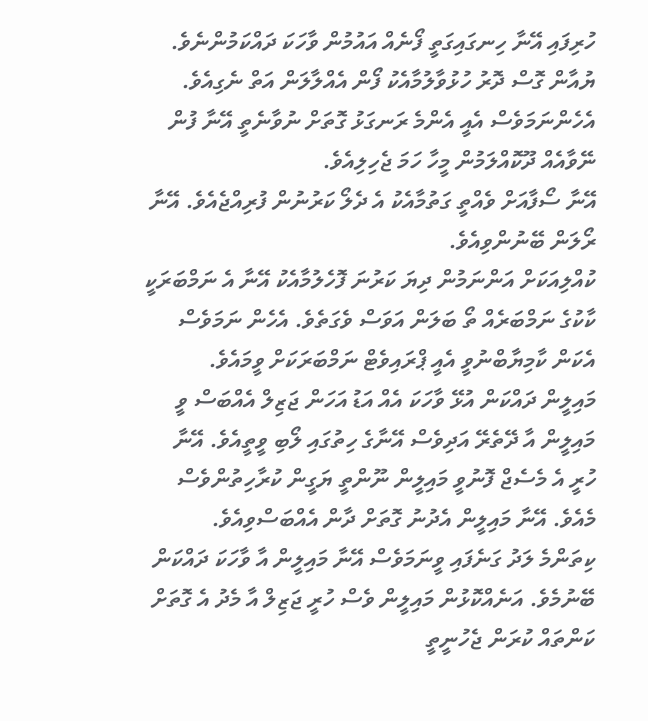ހުރިފައި އޭނާ ހިނގައިގަތީ ފޯނެއް އައުމުން ވާހަކަ ދައްކަމުންނެވެ.
ޔުއާން ގޮސް ދޮރު ހުޅުވާލުމާއެކު ފޯން އެއްލާލަން އަތް ނެގިއެވެ. އެހެންނަމަވެސް އެއީ އެންމެ ރަނގަޅު ގޮތަށް ނުވާނެތީ އޭނާ ފުން ނޭވާއެއް ދޫކޮއްލަމުން މީހާ ހަމަ ޖެހިލިއެވެ.
އޭނާ ސޯފާއަށް ވެއްތީ ގަތުމާއެކު އެ ދެލޯ ކަރުނުން ފުރިއްޖެއެވެ. އޭނާ ރޯލަން ބޭނުންވިއެވެ.
ކުއްލިއަކަށް އަންނަމުން ދިޔަ ކަރުނަ ފޮހެލުމާއެކު އޭނާ އެ ނަމްބަރަކީ ކާކުގެ ނަމްބަރެއް ތޯ ބަލަން އަވަސް ވެގަތެވެ. އެހެން ނަމަވެސް އެކަން ކާމިޔާބްނުވީ އެއީ ޕްރައިވެޓް ނަމްބަރަކަށް ވީމައެވެ.
މައިލީން ދައްކަން އުޅޭ ވާހަކަ އެއް އަޑު އަހަން ޖަޒިލް އެއްބަސް ވީ މައިލީން އާ ދޭތެރޭ އަދިވެސް އޭނާގެ ހިތުގައި ލޯބި ވީތީއެވެ. އޭނާ ހުރީ އެ މެސެޖް ފޮނުވީ މައިލީން ނޫންތީ ޔަގީން ކުރާހިތުންވެސް މެއެވެ. އޭނާ މައިލީން އެދުނު ގޮތަށް ދާން އެއްބަސްވިއެވެ.
ކިތަންމެ ލަދު ގަނެފައި ވީނަމަވެސް އޭނާ މައިލީން އާ ވާހަކަ ދައްކަން ބޭނުމެވެ. އަނެއްކޮޅުން މައިލީން ވެސް ހުރީ ޖަޒިލް އާ މެދު އެ ގޮތަށް ކަންތައް ކުރަން ޖެހުނީތީ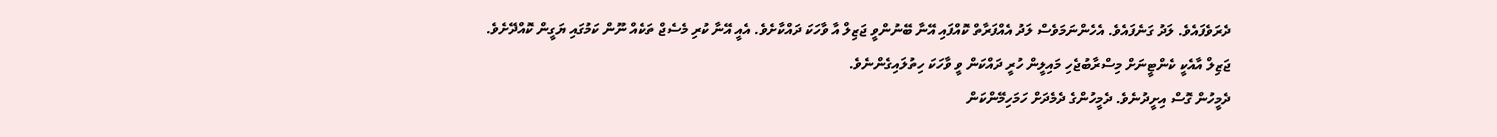ދެރަވެފައެވެ. ލަދު ގަނެފައެވެ. އެހެންނަމަވެސް ލަދު އެއްފަރާތް ކޮއްފައި އޭނާ ބޭނުންވީ ޖަޒިލް އާ ވާހަކަ ދައްކާށެވެ. އެއީ އޭނާ ކުރި މެސެޖް ތަކެއް ނޫން ކަމުގައި ޔަގީން ކޮއްދޭށެވެ.
ޖަޒިލް އާއެކީ ކެންޓީނަށް މިސްރާބުޖެހި މައިލީން ހުރީ ދައްކަން ވީ ވާހަކަ ހިތުލައިގެންނެވެ.
ދެމީހުން ގޮސް އިށީދުނެވެ. ދެމީހުންގެ ދެމެދަށް ހަމަހިމޭންކަން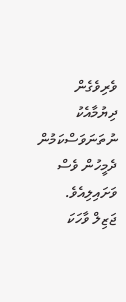ވެރިވެގެން ދިޔުމާއެކު ނުތަނަވަސްކަމުން ދެމީހުން ވެސް ވަށައިލިއެވެ.
ޖަޒިލް ވާހަކަ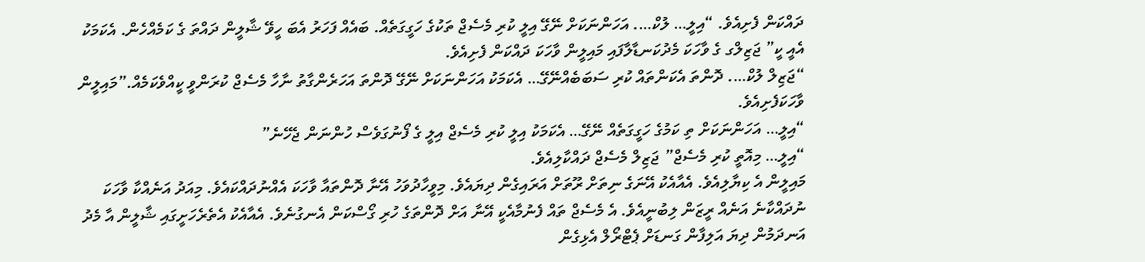ދައްކަން ފެށިއެވެ. “އިލީ… ލުކް…. އަހަންނަކަށް ނޭގޭ އިލީ ކުރި މެސެޖް ތަކުގެ ހަގީގަތެއް. ބައެއް ފަހަރު އެބަ ހީވޭ ޝާލީން ދައްތަ ގެ ކަމެއްހެން. އެކަމަކު އެއީ ކީ” ޖަޒިލްގ ގެ ވާހަކަ މެދުކަނޑާލާފައި މައިލީން ވާހަކަ ދައްކަން ފެށިއެވެ.
“ޖަޒިލް ލުކް…. ދޮންތަ އެކަންތައް ކުރި ސަބަބެއްނޭގޭ… އެކަމަކު އަހަންނަކަށް ނޭގޭ ދޮންތަ އަހަރެންގާތު ނާހާ މެސެޖް ކުރަންވީ ކީއްވެކަމެއް.”މައިލީން ވާހަކަފެށިއެވެ.
“އިލީ… އަހަންނަކަށް ތި ކަމުގެ ހަގީގަތެއް ނޭގޭ… އެކަމަކު އިލީ ކުރި މެސެޖް އިލީ ގެ ފޯނުގަވެސް ހުންނަން ޖެހޭނެ”
“އިލީ… މިއޮތީ ކުރި މެސެޖް” ޖަޒިލް މެސެޖް ދައްކާލިއެވެ.
މައިލީން އެ ކިޔާލިއެވެ. އެއާއެކު އޭނަގެ ނިތަށް ރޫތަށް އަރައިގެން ދިޔައެވެ. މިވީހާދުވަހު އޭނާ ދޮންތައާ ވާހަކަ އެއްނުދައްކައެވެ. މިއަދު އަނެއްކާ ވާހަކަ ނުދައްކާނެ އަނެއް ރީޒަން ލިބުނީއެވެ. އެ މެސެޖް ތައް ފެނުމާއެކީ އޭނާ އަށް ދޮންތަގެ ހުރި ގޯސްކަން އެނގުނެވެ. އެއާއެކު އެތެރެހަށީގައި ޝާލީން އާ މެދު އަނދަމުން ދިޔަ އަލިފާން ގަނޑަށް ޕެޓްރޯލް އެޅިގެން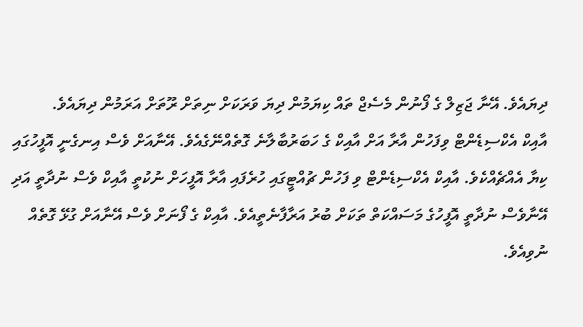ދިޔައެވެ. އޭނާ ޖަޒިލް ގެ ފޯނުން މެސެޖް ތައް ކިޔަމުން ދިޔަ ވަރަކަށް ނިތަށް ރޫތަށް އަރަމުން ދިޔައެވެ.
އާއިކް އެކްސިޑެންޓް ވިފަހުން އާރާ އަށް އާއިކް ގެ ހަބަރުބާލާނެ ގޮތެއްނޭގެއެވެ. އޭނާއަށް ވެސް އިނގެނީ އޮފީހުގައި ކިޔާ އެއްޗެއްކެވެ. އާއިކް އެކްސިޑެންޓް ވި ފަހުން ޗުއްޓީގައި ހުރެފައި އާރާ އޮފީހަށް ނުކުތީ އާއިކް ވެސް ނުދާތީ އަދި އޭނާވެސް ނުދާތީ އޮފީހުގެ މަސައްކަތް ތަކަށް ބުރު އަރާފާނެތީއެވެ. އާއިކް ގެ ފޯނަށް ވެސް އޭނާއަށް ގުޅޭ ގޮތެއް ނުވިއެވެ.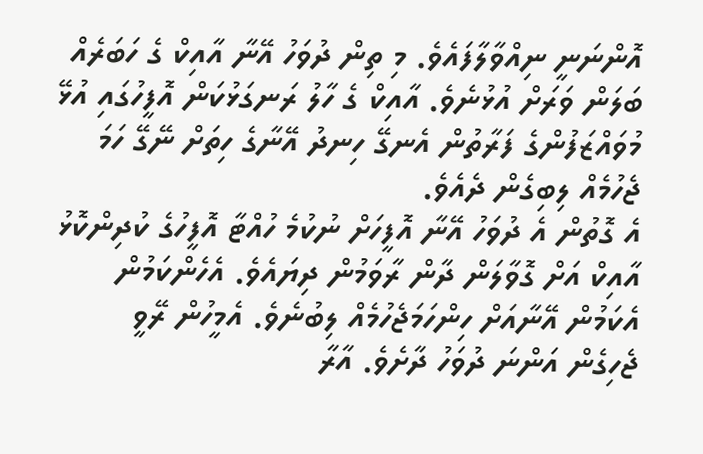އޮންނަނީ ނިއްވާލާފައެވެ. މި ތިން ދުވަހު އޭނާ އާއިކް ގެ ހަބަރެއް ބަލަން ވަރަށް އުޅުނެވެ. އާއިކް ގެ ހާލު ރަނގަޅުކަން އޮފީހުގައި އުޅޭ މުވައްޒަފުންގެ ފަރާތުން އެނގޭ ހިނދު އޭނާގެ ހިތަށް ނޭގޭ ހަމަ ޖެހުމެއް ލިބިގެން ދެއެވެ.
އެ ގޮތުން އެ ދުވަހު އޭނާ އޮފީހަށް ނުކުމެ ހުއްޓާ އޮފީހުގެ ކުދިންކޮޅު އާއިކް އަށް ގޮވާލަން ދާން ރާވަމުން ދިޔައެވެ. އެހެންކަމުން އެކަމުން އޭނާއަށް ހިންހަމަޖެހުމެއް ލިބުނެވެ. އެމީހުން ރޭވީ ޖެހިގެން އަންނަ ދުވަހު ދާށެވެ. އާރާ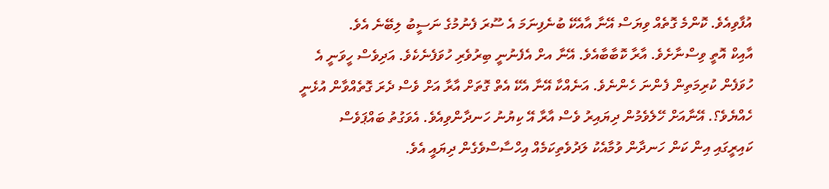އުފާވިއެވެ. ކޮންމެ ގޮތެއް ވިޔަސް އޭނާ އާއެކޭ ބުނެފިނަމަ އެ ސޫރަ ފެނުމުގެ ނަސީބު ލިބޭނެ އެވެ.
އާއިކް އޮތީ ވިސްނާށެވެ. އާރާ ކޮބާބާއެވެ. އޭނާ އށް އެފެނުނީ ބިރުވެރި ހުވަފެނެކެވެ. އަދިވެސް ހީވަނީ އެ ހުވަފެން ކުރިމަތިން ފެންނަ ހެންނެވެ. އަނެއްކާ އޭނާ އެކޭ އެތް ގޮތަށް އާރާ އަށް ވެސް ދެރަ ގޮތެއްވާން އުޅެނީ ހެއްޔެވެ؟. އޭނާއަށް ހޭލެވެމުން ދިޔައިރު ވެސް އާރާ އޭ ކިޔުނު ހަނދާންވިއެވެ. އެވަގުތު ބައްޕަވެސް ކައިރީގައި އިން ކަން ހަނދާން ވުމާއެކު ލަދުވެތިކަމެއް އިހްސާސްވެގެން ދިޔައީ އެވެ.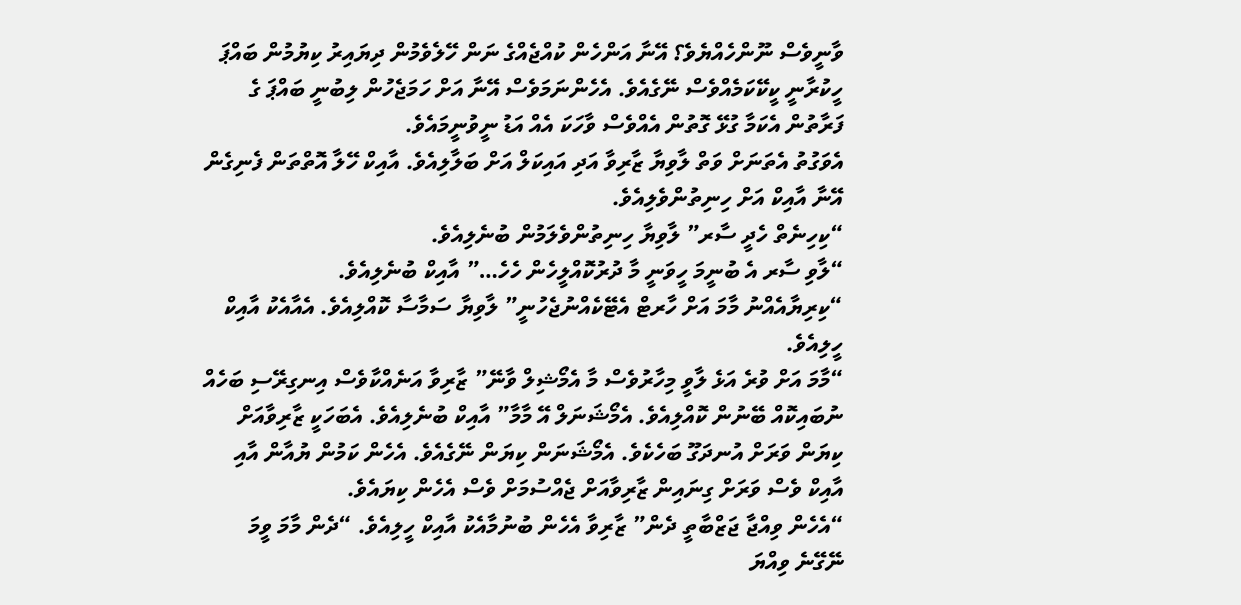ވާނީވެސް ނޫންހެއްޔެވެ؟ އޭނާ އަންހެން ކުއްޖެއްގެ ނަން ހޭލެވެމުން ދިޔައިރު ކިޔުމުން ބައްޕަ ހީކުރާނީ ކީކޭކަމެއްވެސް ނޭގެއެވެ. އެހެންނަމަވެސް އޭނާ އަށް ހަމަޖެހުން ލިބުނީ ބައްޕަ ގެ ފަރާތުން އެކަމާ ގުޅޭ ގޮތުން އެއްވެސް ވާހަކަ އެއް އަޑު ނީވުނީމައެވެ.
އެވަގުތު އެތަނަށް ވަތް ލާވިޔާ ޒާރިވާ އަދި އައިކަލް އަށް ބަލާލިއެވެ. އާއިކް ހޭލާ އޮތްތަން ފެނިގެން އޭނާ އާއިކް އަށް ހިނިތުންވެލިއެވެ.
“ކިހިނެތް ހެދީ ސާރ” ލާވިޔާ ހިނިތުންވެލަމުން ބުނެލިއެވެ.
“ލާވި ސާރ އެ ބުނީމަ ހީވަނީ މާ ދުރުކޮއްލީހެން ހެހެ…” އާއިކް ބުނެލިއެވެ.
“ކިރިޔާއެއްނު މާމަ އަށް ހާރޓް އެޓޭކެއްނުޖެހުނީ” ލާވިޔާ ސަމާސާ ކޮއްލިއެވެ. އެއާއެކު އާއިކް ހީލިއެވެ.
“މާމަ އަށް ވުރެ އަޅެ ލާވީ މިހާރުވެސް މާ އެމޯޝިލް ވާނޭ” ޒާރިވާ އަނެއްކާވެސް އިނގިރޭސި ބަހެއް ނުބައިކޮއް ބޭނުން ކޮއްލިއެވެ. އެމޯޝަނަލް އޭ މާމާ” އާއިކް ބުނެލިއެވެ. އެބަހަކީ ޒާރިވާއަށް ކިޔަން ވަރަށް އުނދަގޫ ބަހެކެވެ. އެމޯޝަނަން ކިޔަން ނޭގެއެވެ. އެހެން ކަމުން ޔުއާން އާއި އާއިކް ވެސް ވަރަށް ގިނައިން ޒާރިވާއަށް ޖެއްސުމަށް ވެސް އެހެން ކިޔައެވެ.
“އެހެން ވިއްޖާ ޖަޒްބާތީ ދެން” ޒާރިވާ އެހެން ބުނުމާއެކު އާއިކް ހީލިއެވެ. “ދެން މާމަ ވީމަ ނޭގޭނެ ވިއްޔަ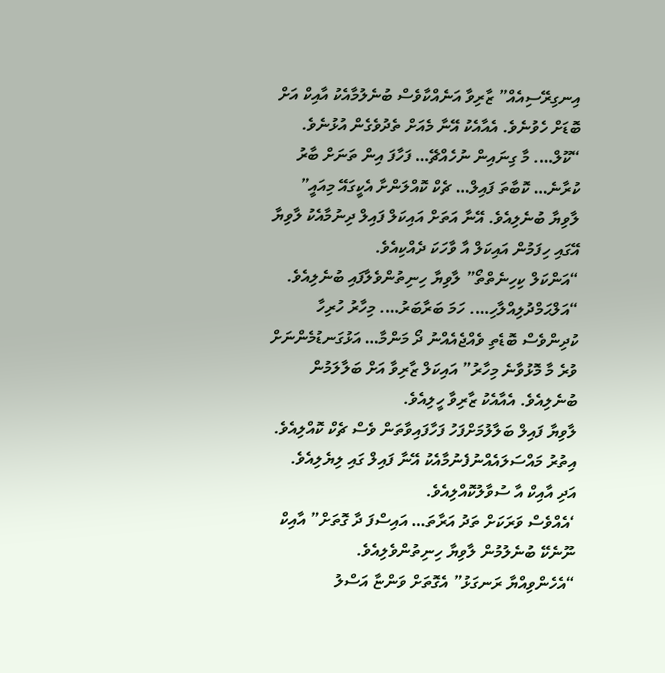އިނގިރޭސިއެއް” ޒާރިވާ އަނެއްކާވެސް ބުނެލުމާއެކު އާއިކް އަށް ބޮޑަށް ހެވުނެވެ. އެއާއެކު އޭނާ މެއަށް ތެދުވެގެން އުޅުނެވެ.
“ކޫލް…. މާ ގިނައިން ނުހެއްޗޭ… ފަހާފަ އިން ތަނަށް ބާރު ކުރާނެ… ކޮބާތަ ފައިލް… ޗެކް ކޮއްލަންށާ އެކީގައޭ މިއައީ” ލާވިޔާ ބުނެލިއެވެ. އޭނާ އަތަށް އައިކަލް ފައިލް ދިނުމާއެކު ލާވިޔާ އޭގައި ހިފަމުން އައިކަލް އާ ވާހަކަ ދެއްކިއެވެ.
“އަންކަލް ކިހިނެތްތޯ” ލާވިޔާ ހިނިތުންވެލާފައި ބުނެލިއެވެ.
“އަލްޙަމްދުލިއްލާހި…. ހަމަ ބަރާބަރު…. މިހާރު ހުރިހާ ކުދިންވެސް ބޮޑެތި ވެއްޖެއެއްނު ދޯ މަންމާ… އަޅުގަނޑުމެންނަށް ވުރެ މާ މޮޅުވާނެ މިހާރު” އައިކަލް ޒާރިވާ އަށް ބަލާލަމުން ބުނެލިއެވެ. އެއާއެކު ޒާރިވާ ހީލިއެވެ.
ލާވިޔާ ފައިލް ބަލާލުމަށްފަހު ފަހާފައިވާތަން ވެސް ޗެކް ކޮއްލިއެވެ. އިތުރު މައްސަލައެއްނުފެނުމާއެކު އޭނާ ފައިލް ގައި ލިޔެލިއެވެ.
އަދި އާއިކް އާ ސުވާލުކޮއްލިއެވެ.
‘އެއްވެސް ވަރަކަށް ތަދު އަރާތަ… އައިސްފަ ދާ ގޮތަށް” އާއިކް ނޫނެކޭ ބުނެލުމުން ލާވިޔާ ހިނިތުންވެލިއެވެ.
“އެހެންވިއްޔާ ރަނގަޅު” އެގޮތަށް ވަންޏާ އަސްލު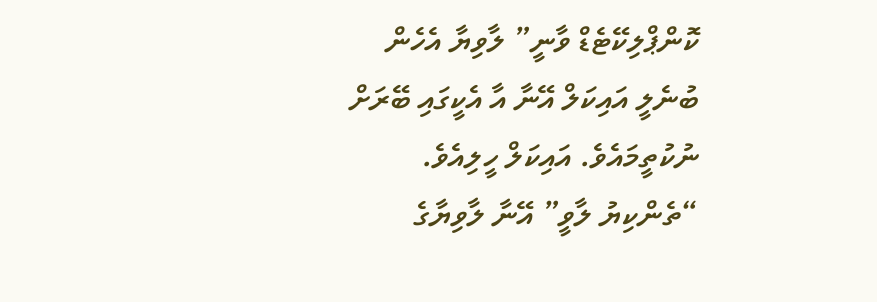ކޮންޕްލިކޭޓެޑް ވާނީ” ލާވިޔާ އެހެން ބުނެލީ އައިކަލް އޭނާ އާ އެކީގައި ބޭރަށް ނުކުތީމައެވެ. އައިކަލް ހީލިއެވެ.
“ތެންކިޔު ލާވީ” އޭނާ ލާވިޔާގެ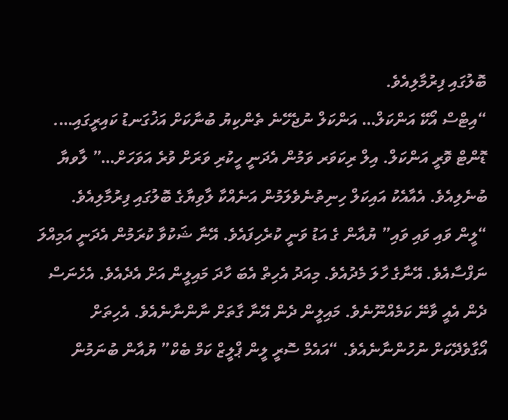ބޮލުގައި ފިރުމާލިއެވެ.
“އިޓްސް އޯކޭ އަންކަލް… އަންކަލް ނުޖެހޭނެ ތެންކިޔު ބުނާކަށް އަޚުގަނޑު ކައިރީގައި…. ޑޮންޓް ވޮރީ އަންކަލް. އިލް ރިކަވަރ ވަމުން އެދަނީ ހީކުރި ވަރަށް ވުރެ އަވަހަށް…” ލާވޔާ ބުނެލިއެވެ. އެއާއެކު އައިކަލް ހިނިތުނެވެލަމުން އަނެއްކާ ލާވިޔާގެ ބޮލުގައި ފިރުމާލިއެވެ.
“ލީން ވައި ވައި ވައި” ޔުއާން ގެ އަޑު ވަނީ ކުރެހިފައެވެ. އޭނާ ޝަކުވާ ކުރަމުން އެދަނީ އަމިއްލަ ނަފްސާއެވެ. އޭނާގެ ހާލަ މެދުއެވެ. މިއަދު އެހިތް އެބަ ހާދަ މައިލީން އަށް އެދެއެވެ. އެހެނަސް ދެން އެއީ ވާނޭ ކަމެއްނޫނެވެ. މައިލީން ދެން އޭނާ ގާތަށް ނާންނާނެއެވެ. އެހިތަށް އޯގާވެދޭކަށް ނުހުންނާނެއެވެ. “އައެމް ސޮރީ ލީން ޕްލީޒް ކަމް ބެކް” ޔުއާން ބުނަމުން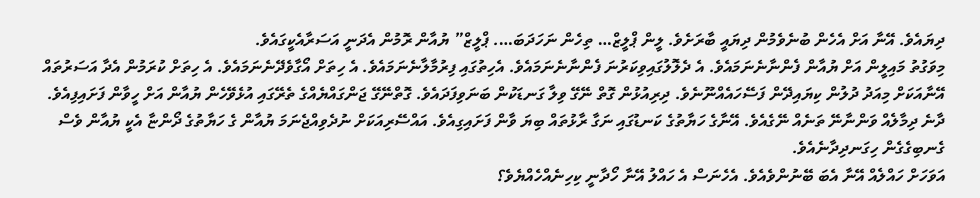ދިޔައެވެ. އޭނާ އަށް އެހެން ބުނެވެމުން ދިޔައީ ބާރަށެވެ. ލީން ޕްލީޒް… ތިހެން ނަހަދަބަ…. ޕްލީޒް” ޔުއާން ރޮމުން އެދަނީ އަސަރާއެކީގައެވެ.
މިވަގުތު މައިލީން އަށް ޔުއާން ފެންނާނެނަމައެވެ. އެ ދެލޮލުގައިވިކަރުނަ ފެންނާނެނަމައެވެ. އެހިތުގައި ފިރުމާލާނެނަމައެވެ. އެ ހިތަށް އޯގާވެދޭނެނަމައެވެ. އެ ހިތަށް ކުރަމުން އެދާ އަސަރުތައް އޭނާއަކަށް މިއަދު ދުލުން ކިޔައިދޭން ފަސޭހައެއްނޫނެވެ. ދިރިއުޅުން ގޮތް ނޭގޭ ވިލާ ގަނޑަކުން ބަނަވިފަދައެވެ. ގޮތްނޭގޭ ޖަންގައްޔެއްގެ ތެރޭގައި އުޅެވޭހެން ޔުއާން އަށް ހީވާން ފަށައިފިއެވެ.
ދާނެ ދިމާލެއް ވަންނާނޭ ތަނެއް ނޭގެއެވެ. އޭނާގެ ހަޔާތުގެ ކަނޑުގައި ނަގާ ރާޅުތައް ބިޔަ ވާން ފަށައިގިއެވެ. އައްސޭރިއަކަށް ނުދެވިއްޖެނަމަ ޔުއާން ގެ ހަޔާތުގެ ދޯންޏާ އެކީ ޔުއާން ވެސް ގެނބިގެގެން ހިގަނދިދާނެއެވެ.
އަވަހަށް ހައްލެއް އޭނާ އެބަ ބޭނުންވެއެވެ. އެހެނަސް އެ ހައްލު އޭނާ ހޯދާނީ ކިހިނެއްހެއްޔެވެ؟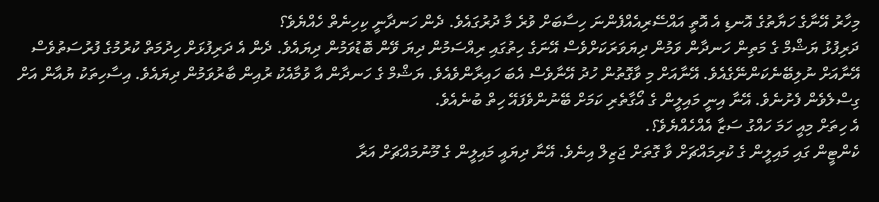މިހާރު އޭނާގެ ހަޔާތުގެ އޮނޑި އެ އޮތީ އައްސޭރިއެއްފެންނަ ހިސާބަށް ވުރެ މާ ދުރުގައެވެ. ދެން ހަނދާނީ ކިހިނެތް ހެއްޔެވެ؟
ދަރިފުޅު ޔަޝްމް ގެ މަތިން ހަނދާން ވަމުން ދިޔަވަރަކަށްވެސް އޭނަގެ ހިތުގައި ރިއްސަމުން ދިޔަ ވޭން ބޮޑުވަމުން ދިޔައެވެ. ދެން އެ ދަރިފުޅަށް ހިދުމަތް ކުރުމުގެ ފުރުސަތުވެސް އޭނާއަށް ނުލިބޭނެކަންނޭގެއެވެ. އޭނާއަށް މި ވާގޮތުން ހުދު އޭނާވެސް އެބަ ހައިރާންވެއެވެ. ޔަޝްމް ގެ ހަނދާން އާ ވުމާއެކު ރުއިން ބާރުވަމުން ދިޔައެވެ. އިސާހިތަކު ޔުއާން އަށް ގިސްލެވެން ފެށުނެވެ. އޭނާ އިނީ މައިލީން ގެ އޯގާތެރި ކަމަށް ބޭނުންވެފައޭ ހިތް ބުނެއެވެ.
އެ ހިތަށް މިއީ ހަމަ ހައްގު ސަޒާ އެއްހެއްޔެވެ؟.
ކެންޓީން ގައި މައިލީން ގެ ކުރިމައްޗަށް ވާ ގޮތަށް ޖަޒިލް އިނެވެ. އޭނާ ދިޔައީ މައިލީން ގެ މޫނުމައްޗަށް އަރާ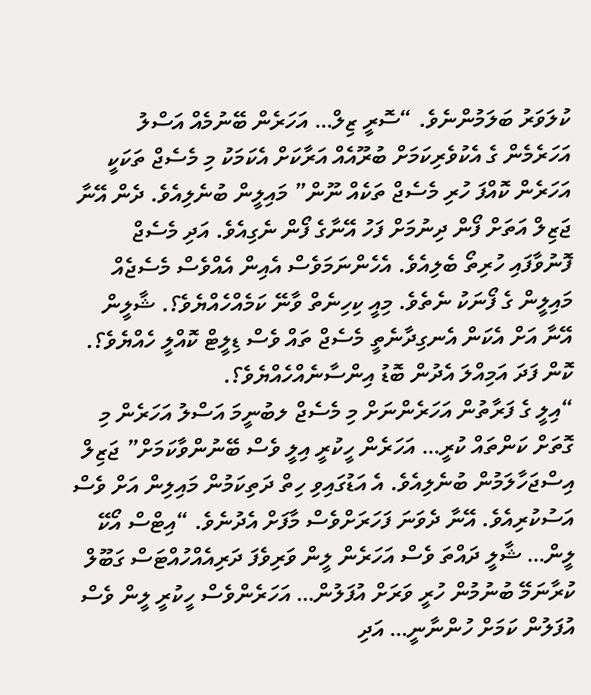ކުލަވަރު ބަލަމުންނެވެ. “ސޮރީ ޒިލް… އަހަރެން ބޭނުމެއް އަސްލު އަހަރެމެން ގެ އެކުވެރިކަމަށް ބުރޫއެއް އަރާކަށް އެކަމަކު މި މެސެޖް ތަކަކީ އަހަރެން ކޮއްފަ ހުރި މެސެޖް ތަކެއް ނޫން” މައިލީން ބުނެލިއެވެ. ދެން އޭނާ ޖަޒިލް އަތަށް ފޯން ދިނުމަށް ފަހު އޭނާގެ ފޯން ނެގިއެވެ. އަދި މެސެޖް ފޮނުވާފައި ހުރިތޯ ބެލިއެވެ. އެހެންނަމަވެސް އެއިން އެއްވެސް މެސެޖެއް މައިލީން ގެ ފޯނަކު ނެތެވެ. މިއީ ކިހިނެތް ވާނޭ ކަމެއްހެއްޔެވެ؟. ޝާލީން އޭނާ އަށް އެކަން އެނގިދާނެތީ މެސެޖް ތައް ވެސް ޑިލީޓް ކޮއްލީ ހެއްޔެވެ؟. ކޮން ފަދަ އަމިއްލަ އެދުން ބޮޑު އިންސާނެއްހެއްޔެވެ؟.
“އިލީ ގެ ފަރާތުން އަހަރެންނަށް މި މެސެޖް ލބުނީމަ އަސްލު އަހަރެން މި ގޮތަށް ކަންތައް ކުރީ… އަހަރެން ހީކުރީ އިލީ ވެސް ބޭނުންވާކަމަށް” ޖަޒިލް އިސްޖަހާލަމުން ބުނެލިއެވެ. އެ އަޑުގައިވި ހިތް ދަތިކަމުން މައިލިން އަށް ވެސް އަސުކުރިއެވެ. އޭނާ ދެވަނަ ފަހަރަށްވެސް މާފަށް އެދުނެވެ. “އިޓްސް އޯކޭ ލީން… ޝާލީ ދައްތަ ވެސް އަހަރެން ލީން ވަރިވެފަ ދަރިއެއްހުއްޓަސް ގަބޫލް ކުރާނަމޭ ބުނުމުން ހުރީ ވަރަށް އުފަލުން… އަހަރެންވެސް ހީކުރީ ލީން ވެސް އުފަލުން ކަމަށް ހުންނާނީ… އަދި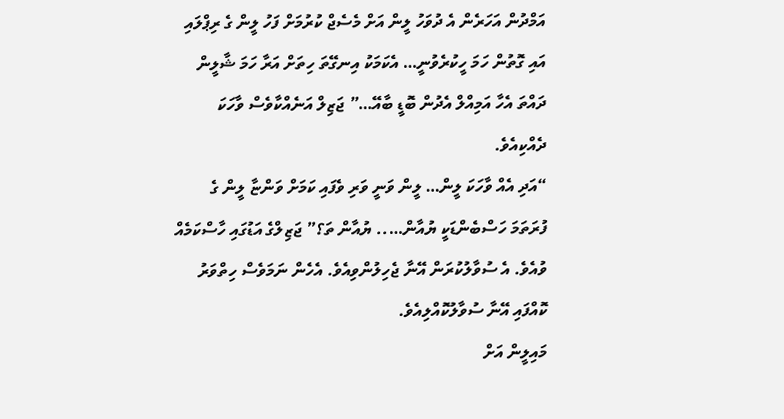އަމްދުން އަހަރެން އެ ދުވަހު ލީން އަށް މެސެޖް ކުރުމަށް ފަހު ލީން ގެ ރިޕްލައި އައި ގޮތުން ހަމަ ހީކުރެވުނީ… އެކަމަކު އިނގޭތަ ހިތަށް އަރާ ހަމަ ޝާލީން ދައްތަ އެހާ އަމިއްލް އެދުން ބޮޑީ ބާއޭ…” ޖަޒިލް އަނެއްކާވެސް ވާހަކަ ދެއްކިއެވެ.
“އަދި އެއް ވާހަކަ ލީން… ލީން ވަނީ ވަރި ވެފައި ކަމަށް ވަންޏާ ލީން ގެ ފުރަތަމަ ހަސްބެންޑަކީ ޔުއާން….. ޔުއާން ތަ؟” ޖަޒިލްގެ އަޑުގައި ހާސްކަމެއް ވުއެވެ. އެ ސުވާލުކުރަން އޭނާ ޖެހިލުންވިއެވެ. އެހެން ނަމަވެސް ހިތްވަރު ކޮއްފައި އޭނާ ސުވާލުކޮއްލިއެވެ.
މައިލީން އަށް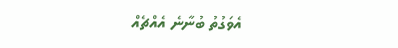އެވަގުތު ބުނާނެ އެއްޗެއް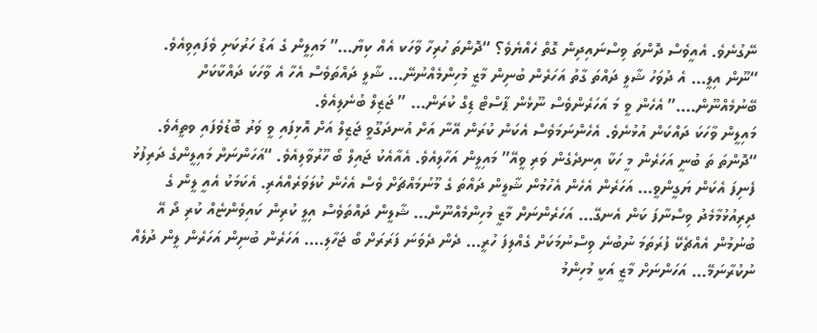ނޭގުނެވެ. އެއީވެސް ދޮންތަ ވިސްނައިދިން ގޮތް ހެއްޔެވެ؟ “ދޮންތަ ހުރިހާ ވާހަކ އެއް ކިޔާ…” މައިލީން ގެ އަޑު ހަރުކަށި ވެފައިވިއެވެ.
“ނޫން އިލީ… އެ ދުވަހު ޝާލީ ދައްތަ ގާތު އަހަރެން ބުނިން މާޒީ މުހިންމެއްނުނޭ… ޝާލީ ދައްތަވެސް އެހާ އެ ވާހަކަ ދައްކާކަށް ބޭނުމެއްނޫން….” އެހެން ވީ މަ އަހަރެންވެސް ނޫޅެން ޕާސްޓް ޑިގް ކުރަން… ” ޖަޒިލް ބުނެލިއެވެ.
މައިލީން ވާހަކަ ދައްކަން އުޅުނެވެ. އެހެންނަމަވެސް އެކަން ކުރަން އޭނާ އަށް އުނދަގޫވީ ޖަޒިލް އަށް އޮޅިފައި ވީ ވަރު ބޮޑުވެފައި ވތީއެވެ.
“ދޮންތަ ތަ ބުނީ އަހަރެން މީ ހަކާ އިނދެގެން ވަރި ވީއޭ” މައިލީން އަހާލިއެވެ. އެއާއެކު ޖައިލް ބޯ ހޫރުވާލިއެވެ. “އަހަންނަށް މައިލީންގެ ދަރިފުޅު ފެނިފަ އެކަން ޔަގީންވީ… އަހަރެން އެހެން އެހުމުން ޝާލީން ދައްތަ ގެ މޫނުމައްޗަށް ވެސް އެހެން ކުލަވަރެއްއެރި. އެކަމަކު އެއީ ލީން ގެ ދިރިއުޅުމާމެދު ވިސްނާފަ ކަން އެނގޭ… އަހަރެންނަށް މާޒީ މުހިންމެއްނޫން… ޝާލީން ދައްތަވެސް އިލީ ކުރިން ކައިވެންޏެއް ކުރި ދޯ އޭ ބުނުމުން އެއްޗެކޭ ފުރަތަމަ ނުބުނެ ވިސްނުމަކަށް ގެއްލިފަ ހުރީ… ދެން ދެވަނަ ފަރަރަށް ބޯ ޖަހާލި…. އަހަރެން ބުނިން އަހަރެން ލީން ދުލެއް ނުކުރާނަމޭ… އަހަންނަށް މާޒީ އަކީ މުހިންމު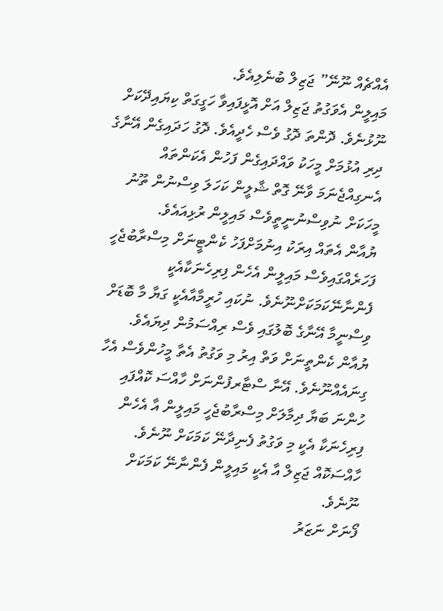އެއްޗެއް ނޫނޭ” ޖަޒިލް ބުނެލިއެވެ.
މައިލީން އެވަގުތު ޖަޒިލް އަށް އޮޅީފައިވާ ހަގީގަތް ކިޔައިދޭކަށް ނޫޅުނެވެ. ދޮންތަ ދޮގު ވެސް ހެދީއެވެ. ދޮގު ހަދައިގެން އޭނާގެ ދިރި އުޅުމަށް މީހަކު ވައްދައިގެން ފަހުން އެކަންތައް އެނގިއްޖެނަމަ ވާނޭ ގޮތް ޝާލީން ކަހަލަ ވިސްނުން ތޫނު މީހަކަށް ނުވިސްނުނީތީވެސް މައިލީން ރުޅިއައެވެ.
ޔުއާން އެތައް އިރަކު އިނުމަށްފަހު ކެންޓީނަށް މިސްރާބުޖެހީ ފަހަރެއްގައިވެސް މައިލީން އެހެން ފިރިހެނަކާއެކީ ފެންނާނޭކަމަކަށްނޫނެވެ. ނުކައި ހުރީމާއާއެކީ ގަޔާ މާ ބޮޑަށް ވިސްނީމާ އޭނާގެ ބޮލުގައި ވެސް ރިއްސަމުން ދިޔައެވެ. ޔުއާން ކެންތީނަށް ވަތް އިރު މި ވަގުތު އެތާ މީހުންވެސް އެހާ ގިނައެއްނޫނެވެ. އޭނާ ސްޓާރފުންނަށް ހާއްސަ ކޮއްފައި ހުންނަ ބަޔާ ދިމާލަށް މިސްރާބުޖެހީ މައިލީން އާ އެހެން ފިރިހެނަކާ އެކީ މި ވަގުތު ފެނިދާނޭ ކަމަކަށް ނޫނެވެ. ހާއްސަކޮއް ޖަޒިލް އާ އެކީ މައިލީން ފެންނާނޭ ކަމަކަށް ނޫނެވެ.
ފޯނަށް ނަޒަރު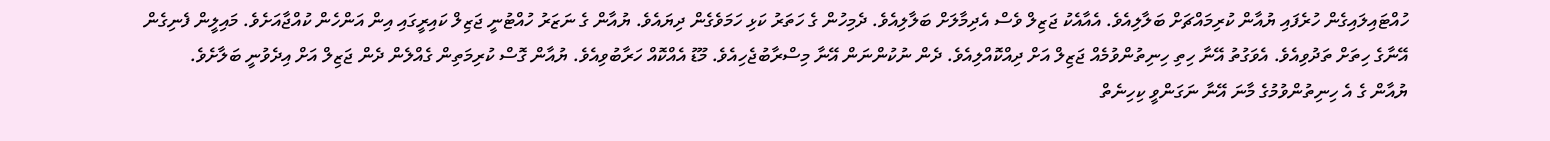ހުއްޓައިލައިގެން ހުރެފައި ޔުއާން ކުރިމައްޗަށް ބަލާލިއެވެ. އެއާއެކު ޖަޒިލް ވެސް އެދިމާލަށް ބަލާލިއެވެ. ދެމިހުން ގެ ހަތަރު ކަޅި ހަމަވެގެން ދިޔައެވެ. ޔުއާން ގެ ނަޒަރު ހުއްޓުނީ ޖަޒިލް ކައިރީގައި އިން އަންހެން ކުއްޖާއަށެވެ. މައިލީން ފެނިގެން އޭނާގެ ހިތަށް ތަދުވިއެވެ. އެވަގުތު އޭނާ ހިތި ހިނިތުންވުމެއް ޖަޒިލް އަށް ދިއްކޮއްލިއެވެ. ދެން ނުކުންނަން އޭނާ މިސްރާބުޖެހިއެވެ. މޫޑު އެއްކޮއް ހަރާބުވިއެވެ. ޔުއާން ގޮސް ކުރިމަތިން ގެއްލެން ދެން ޖަޒިލް އަށް އިދެވުނީ ބަލާށެވެ.
ޔުއާން ގެ އެ ހިނިތުންވުމުގެ މާނަ އޭނާ ނަގަންވީ ކިހިނެތް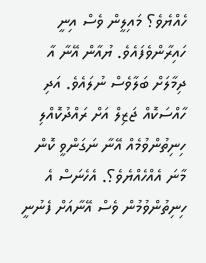ހެއްޔެވެ؟ މައިލީން ވެސް އިނީ ހައިރާންވެފައެވެ. ޔުއާން އޭނާ އާ ދިމާލަށް ބަލާވެސް ނުލައެވެ. އަދި ހާއްސަކޮއް ޖަޒިލް އަށް ރައްދުކޮއްލި ހިނިތުންވުމެއް އޭނާ ނަގަންވީ ކޮން މާނަ އެއްހެއްޔެވެ؟. އެހެނަސް އެ ހިނިތުންވުމުން ވެސް އޭނާއަށް ފެނުނީ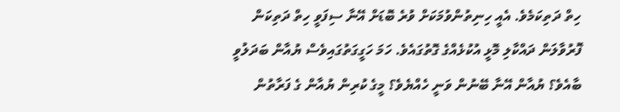ހިތް ދަތިކަމެވެ. އެއީ ހިނިތުންވުމަކަށް ވުރެ ބޮޑަށް އޭނާ ސިފަވީ ހިތް ދަތިކަން ފޮރުވާލަން ދައްކާލި މޮޅީ އުކުޅެއްގެ ގޮތުގައެވެ. ހަމަ ހަގީގަތުގައިވެސް ޔުއާން ބަދަލުވީ ބާއެވެ؟ ޔުއާން އޭނާ ބޭނުން ވަނީ ހެއްޔެވެ؟ މީގެ ކުރިން ޔުއާން ގެ ފަރާތުން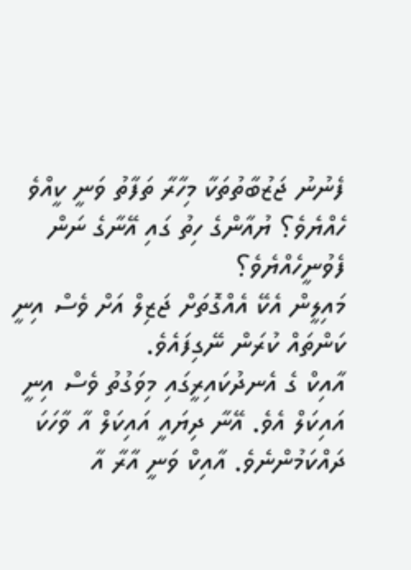ފެނުނު ޖަޒުބާތުތަކާ މިހާރާ ތަފާތު ވަނީ ކީއްވެ ހެއްޔެވެ؟ ޔުއާންގެ ހިތު ގައި އޭނާގެ ނަން ފެވުނީހެއްޔެވެ؟
މައިލީން އެކޭ އެއްގޮތަށް ޖަޒިލް އަށް ވެސް އިނީ ކަންތައް ކުރަން ނޭގިފައެވެ.
އާއިކް ގެ އެނދުކައިރީގައި މިވަގުތު ވެސް އިނީ އައިކަލް އެވެ. އޭނާ ދިޔައީ އައިކަލް އާ ވާހަކަ ދައްކަމުންނެވެ. އާއިކް ވަނީ އާރާ އާ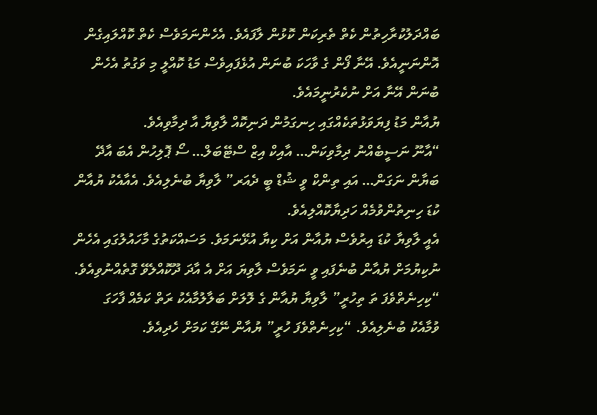ބައްދަލުކުރާހިތުން ކެތް ތެރިކަން ކޮޅުން ލާފައެވެ. އެހެންނަމަވެސް ކެތް ކޮއްލައިގެން އޮންނަނީއެވެ. އޭނާ ފޯން ގެ ވާހަކަ ބުނަން އުޅެފައިވެސް މަޑު ކޮއްލީ މި ވަގުތު އެހެން ބުނަން އޭނާ އަށް ނުކެރުނީމައެވެ.
ޔުއާން މަޑު ފިޔަވަޅުތަކެއްގައި ހިނގަމުން ދަނިކޮއް ލާވިޔާ އާ ދިމާވިއެވެ.
“އާނޫ ނަސީބެއްނު ދިމާވިކަން… އާއިކް އިޒް ސްޓޭބަލް… ސޯ ޕޮލިހުން އެބަ އާދޭ ބަޔާން ނަގަން… އައި ތިންކް ވީ ޝުޑް ބީ ދެއަރ” ލާވިޔާ ބުނެލިއެވެ. އެއާއެކު ޔުއާން ކުޑަ ހިނިތުންވުމެއް ހަދިޔާކޮއްލިއެވެ.
އެއީ ލާވިޔާ ކުޑަ އިރުވެސް ޔުއާން އަށް ކިޔާ އުޅޭނަމަވެ. މަސައްކަތުގެ މާހައުލުގައި އެހެން ނުކިޔުމަށް ޔުއާން ބުނެފައި ވީ ނަމަވެސް ލާވިޔަ އަށް އެ އާދަ ދޫކޮއްލެވޭ ގޮތެއްނުވިއެވެ.
“ކިހިނެތްވެފަ ތަ ތިހުރީ” ލާވިޔާ ޔުއާން ގެ ލޮލަށް ބަލާލުމާއެކު ރަތް ކަމެއް ފާހަގަ ވުމާއެކު ބުނެލިއެވެ. “ކިހިނެތްވެފަ ހުރީ” ޔުއާން ނޭގޭ ކަމަށް ހެދިއެވެ.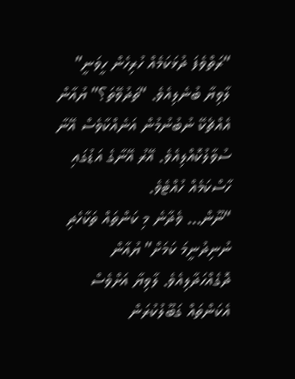“ރަތްވެފަ ދުޅަކަމެއް ހުރިހެން ހީވަނީ” ލާވިޔާ ބުނެލިއެވެ. “ތަދުވޭތަ؟” ޔުއާން އެއްޗެކޭ ނުބުނުމުން އަނެއްކާވެސް އޭނާ ސުވާލުކޮއްލިއެވެ. އޭރު އޭނާގެ އަޑުގައި ހާސްކަމެއް ހުއްޓެވެ.
“ނޫން… ވެދާނެ މި ކަންތައް ތަކާހެދި ނުނިދުނީމަ ކަމަށް” ޔުއާން ދޮގެއްހަދާލިއެވެ. ލާވިޔާ އަށްވެސް އެކަންތައް ގަބޫލުކުރަން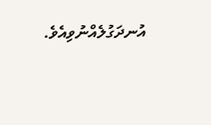އުނދަގުލެއްނުވިއެވެ.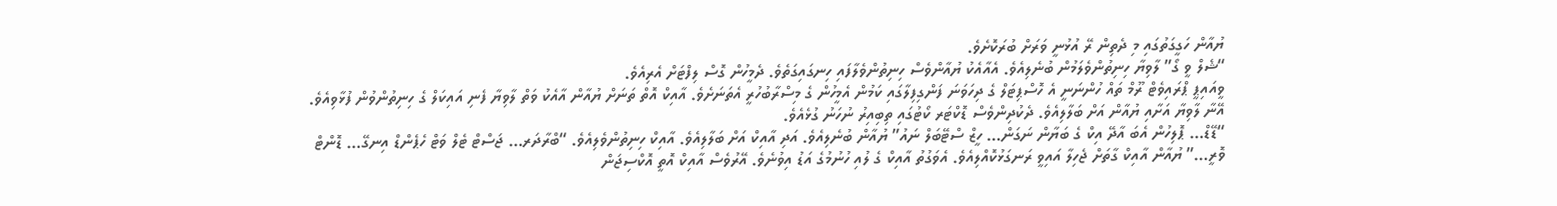ޔުއާން ހަގީގަތުގައި މި ދެތިން ރޭ އުޅުނީ ވަރަށް ބުރަކޮށެވެ.
“ޝެލް ވީ ގޯ” ލާވިޔާ ހިނިތުންވެލަމުން ބުނެލިއެވެ. އެއާއެކު ޔުއާންވެސް ހިނިތުންވެލާފައި ހިނގައިގަތެވެ. ދެމީހުން ގޮސް ލިފްޓަށް އެރިއެވެ.
ވީއައިޕީ ޕްރައިވެޓް ރޫމް ތައް ހުންނަނީ އެ ހޮސްޕިޓަލް ގެ ދިހަވަނަ ފަންގިފިލާގައި ކަމުން އެމީހުން ގެ މިސްރާބުހުރީ އެތަނަށެވެ. އާއިކް އޮތް ތަނަށް ޔުއާން އާއެކު ވަތް ލާވިޔާ ފެނި އައިކަލް ގެ ހިނިތުންވުން ފުޅާވިއެވެ. އޭނާ ލާވިޔާ އަށާއި ޔުއާން އަށް ބަލާލިއެވެ. ދެކުދިންވެސް ޑޮކްޓަރ ކޯޓުގައި ތިބިއިރު ނުހަނު ގުޅެއެވެ.
“ޑޭޑް… ޕޮލިހުން އެބަ އާދޭ އިކް ގެ ބަޔާން ނަގަން… ހީޒް ސްޓޭބަލް ނައު” ޔުއާން ބުނެލިއެވެ. އަދި އާއިކް އަށް ބަލާލިއެވެ. އާއިކް ހިނިތުންވެލިއެވެ. “ބްރާދަރ… ޖަސްޓް ޓެލް ވަޓް ހެޕެންޑް އިނގޭ… ޑޮންޓް ވޮރީ…” ޔުއާން އާއިކް ގާތަށް ޖެހިލާ އައިވީ ރަނގަޅުކޮއްލިއެވެ. އެވަގުތު އާއިކް ގެ ލުއި ހުނުމުގެ އަޑު އިވުނެވެ. އޭރުވެސް އާއިކް އޮތީ އޮކްސިޖަން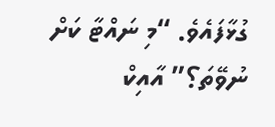ގުޅާފައެވެ. “މި ނައްޓާ ކަށް ނުވޭތަ؟” އާއިކް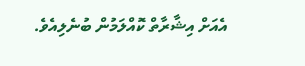އެއަށް އިޝާރާތް ކޮއްލަމުން ބުނެލިއެވެ.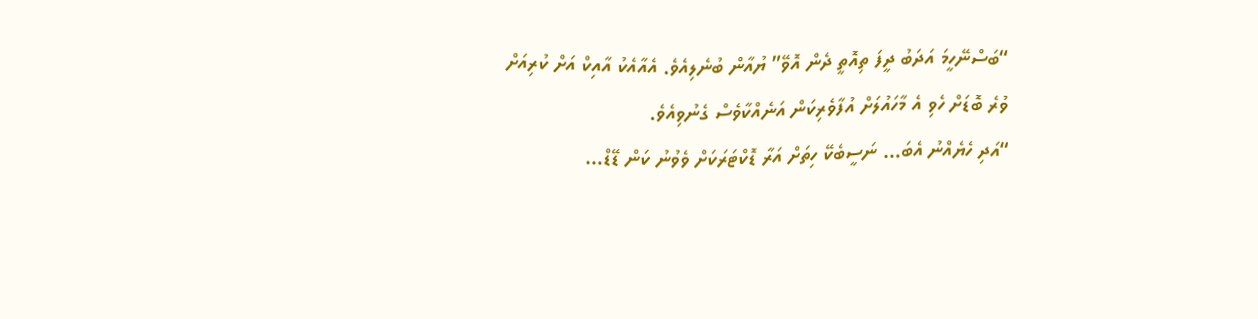“ބަސްނޭހީމަ އަދަބު ދީފަ ތިއޮތީ ދެން އޮވޭ” ޔުއާން ބުނެލިއެވެ. އެއާއެކު އާއިކް އަށް ކުރިއަށް ވުރެ ބޮޑަށް ހެވި އެ މާހައުލަށް އުފާވެރިކަން އަނެއްކާވެސް ގެނުވިއެވެ.
“އަދި ހެޔެއްނު އެބަ… ނަސީބެކޭ ހިތަށް އަރާ ޑޮކްޓަރަކަށް ވެވުނު ކަން ޑޭޑް…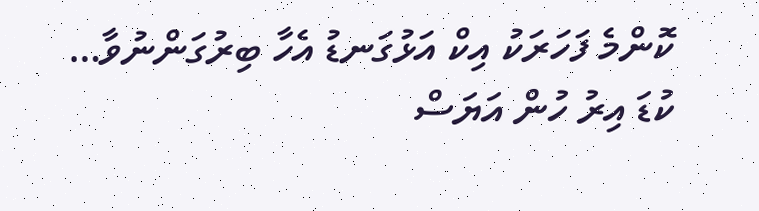ކޮންމެ ފަހަރަކު އިކް އަޅުގަނޑު އެހާ ބިރުގަންނުވާ… ކުޑަ އިރު ހުން އަޔަސް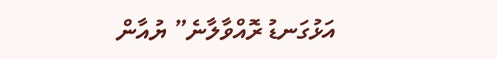އަޅުގަނޑު ރޮއްވާލާނެ” ޔުއާން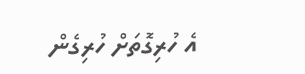އެ ހުރިގޮތަށް ހުރިގެން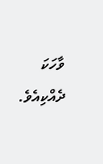ވާހަކަ ދެއްކިއެވެ.